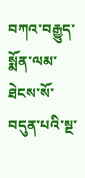བཀའ་བརྒྱུད་སྨོན་ལམ་ཐེངས་སོ་བདུན་པའི་སྔ་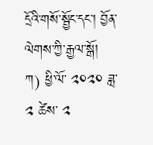དྲོའི་གསོ་སྦྱོང་དང་། བྱོན་ལེགས་ཀྱི་རྒྱལ་སྒོ།
ཀ) ཕྱི་ལོ་ ༢༠༢༠ ཟླ་ ༢ ཚེས་ ༢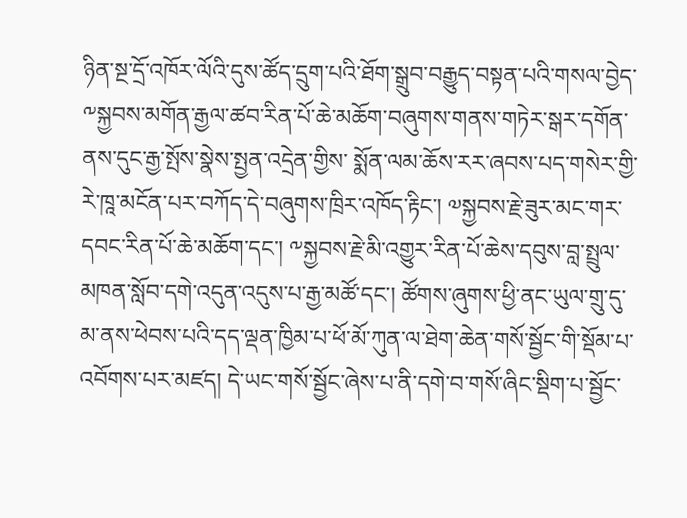ཉིན་སྔ་དྲོ་འཁོར་ལོའི་དུས་ཚོད་དྲུག་པའི་ཐོག་སྒྲུབ་བརྒྱུད་བསྟན་པའི་གསལ་བྱེད་ ༸སྐྱབས་མགོན་རྒྱལ་ཚབ་རིན་པོ་ཆེ་མཆོག་བཞུགས་གནས་གཏེར་སྒར་དགོན་ནས་དུང་རྒྱ་སྤོས་སྣེས་སྤྱན་འདྲེན་གྱིས་ སྨོན་ལམ་ཆོས་རར་ཞབས་པད་གསེར་གྱི་རེ་ཁཱ་མངོན་པར་བཀོད་དེ་བཞུགས་ཁྲིར་འཁོད་རྟིང་། ༧སྐྱབས་རྗེ་ཟུར་མང་གར་དབང་རིན་པོ་ཆེ་མཆོག་དང་། ༸སྐྱབས་རྗེ་མི་འགྱུར་རིན་པོ་ཆེས་དབུས་བླ་སྤྲུལ་མཁན་སློབ་དགེ་འདུན་འདུས་པ་རྒྱ་མཚོ་དང་། ཚོགས་ཞུགས་ཕྱི་ནང་ཡུལ་གྲུ་དུ་མ་ནས་ཕེབས་པའི་དད་ལྡན་ཁྱིམ་པ་ཕོ་མོ་ཀུན་ལ་ཐེག་ཆེན་གསོ་སྦྱོང་གི་སྡོམ་པ་འབོགས་པར་མཛད། དེ་ཡང་གསོ་སྦྱོང་ཞེས་པ་ནི་དགེ་བ་གསོ་ཞིང་སྡིག་པ་སྦྱོང་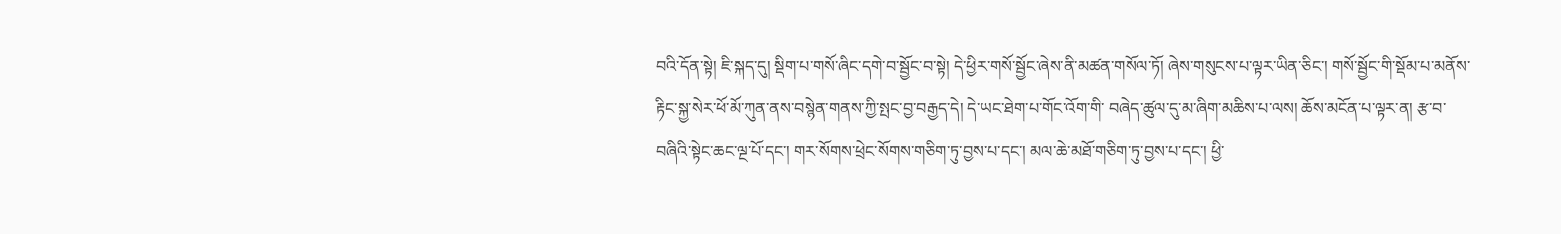བའི་དོན་སྟེ། ཇི་སྐད་དུ། སྡིག་པ་གསོ་ཞིང་དགེ་བ་སྦྱོང་བ་སྟེ། དེ་ཕྱིར་གསོ་སྦྱོང་ཞེས་ནི་མཚན་གསོལ་ཏོ། ཞེས་གསུངས་པ་ལྟར་ཡིན་ཅིང་། གསོ་སྦྱོང་གི་སྡོམ་པ་མནོས་རྟིང་སྐྱ་སེར་ཕོ་མོ་ཀུན་ནས་བསྙེན་གནས་ཀྱི་སྤང་བྱ་བརྒྱད་དེ། དེ་ཡང་ཐེག་པ་གོང་འོག་གི་ བཞེད་ཚུལ་དུ་མ་ཞིག་མཆིས་པ་ལས། ཆོས་མངོན་པ་ལྟར་ན། རྩ་བ་བཞིའི་སྟེང་ཆང་ལྔ་པོ་དང་། གར་སོགས་ཕྲེང་སོགས་གཅིག་ཏུ་བྱས་པ་དང་། མལ་ཆེ་མཐོ་གཅིག་ཏུ་བྱས་པ་དང་། ཕྱི་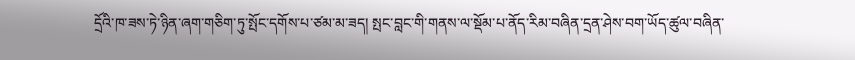དྲོའི་ཁ་ཟས་ཏེ་ཉིན་ཞག་གཅིག་ཏུ་སྤོང་དགོས་པ་ཙམ་མ་ཟད། སྤང་བླང་གི་གནས་ལ་སྡོམ་པ་ནོད་རིམ་བཞིན་དྲན་ཤེས་བག་ཡོད་ཚུལ་བཞིན་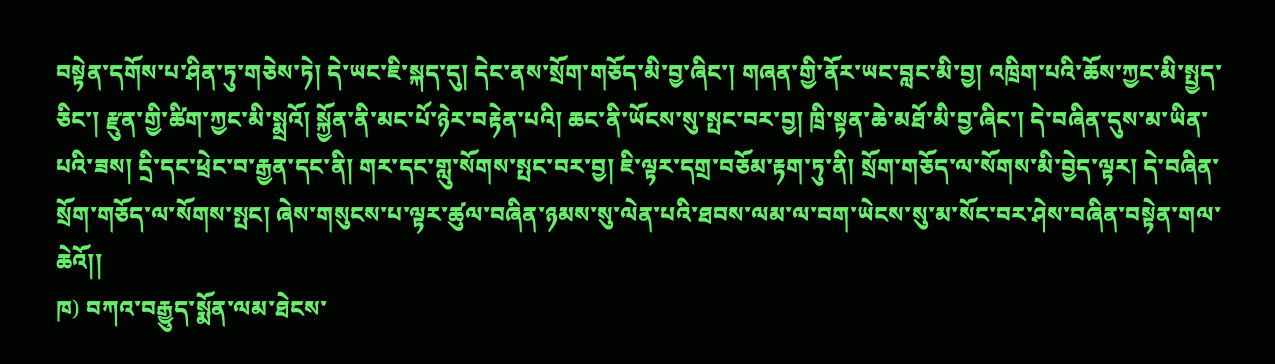བསྟེན་དགོས་པ་ཤིན་ཏུ་གཅེས་ཏེ། དེ་ཡང་ཇི་སྐད་དུ། དེང་ནས་སྲོག་གཅོད་མི་བྱ་ཞིང་། གཞན་གྱི་ནོར་ཡང་བླང་མི་བྱ། འཁྲིག་པའི་ཆོས་ཀྱང་མི་སྤྱད་ཅིང་། རྫུན་གྱི་ཚིག་ཀྱང་མི་སྨྲའོ། སྐྱོན་ནི་མང་པོ་ཉེར་བརྟེན་པའི། ཆང་ནི་ཡོངས་སུ་སྤང་བར་བྱ། ཁྲི་སྟན་ཆེ་མཐོ་མི་བྱ་ཞིང་། དེ་བཞིན་དུས་མ་ཡིན་པའི་ཟས། དྲི་དང་ཕྲེང་བ་རྒྱན་དང་ནི། གར་དང་གླུ་སོགས་སྤང་བར་བྱ། ཇི་ལྟར་དགྲ་བཅོམ་རྟག་ཏུ་ནི། སྲོག་གཅོད་ལ་སོགས་མི་བྱེད་ལྟར། དེ་བཞིན་སྲོག་གཅོད་ལ་སོགས་སྤང། ཞེས་གསུངས་པ་ལྟར་ཚུལ་བཞིན་ཉམས་སུ་ལེན་པའི་ཐབས་ལམ་ལ་བག་ཡེངས་སུ་མ་སོང་བར་ཤེས་བཞིན་བསྟེན་གལ་ཆེའོ།།
ཁ) བཀའ་བརྒྱུད་སྨོན་ལམ་ཐེངས་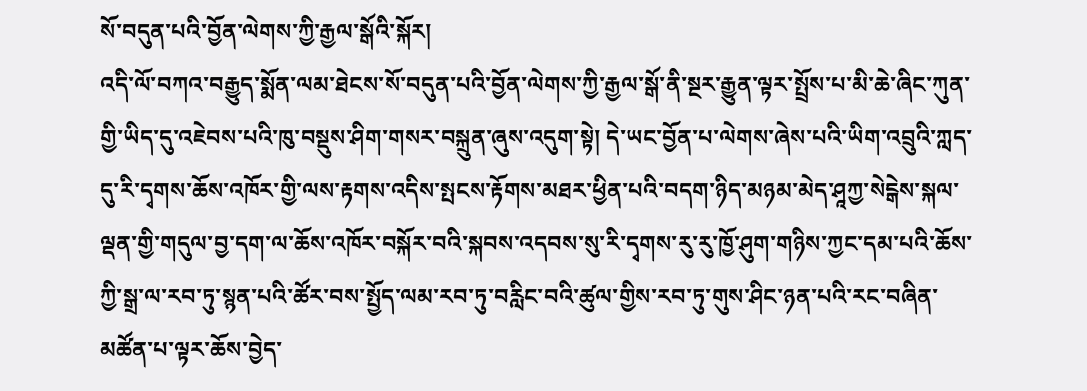སོ་བདུན་པའི་བྱོན་ལེགས་ཀྱི་རྒྱལ་སྒོའི་སྐོར།
འདི་ལོ་བཀའ་བརྒྱུད་སྨོན་ལམ་ཐེངས་སོ་བདུན་པའི་བྱོན་ལེགས་ཀྱི་རྒྱལ་སྒོ་ནི་སྔར་རྒྱུན་ལྟར་སྤྲོས་པ་མི་ཆེ་ཞིང་ཀུན་གྱི་ཡིད་དུ་འཇེབས་པའི་ཁུ་བསྡུས་ཤིག་གསར་བསྐྲུན་ཞུས་འདུག་སྟེ། དེ་ཡང་བྱོན་པ་ལེགས་ཞེས་པའི་ཡིག་འབྲུའི་ཀླད་དུ་རི་དྭགས་ཆོས་འཁོར་གྱི་ལས་རྟགས་འདིས་སྤངས་རྟོགས་མཐར་ཕྱིན་པའི་བདག་ཉིད་མཉམ་མེད་ཤཱཀྱ་སེངྒེས་སྐལ་ལྡན་གྱི་གདུལ་བྱ་དག་ལ་ཆོས་འཁོར་བསྐོར་བའི་སྐབས་འདབས་སུ་རི་དྭགས་རུ་རུ་ཁྱོ་ཤུག་གཉིས་ཀྱང་དམ་པའི་ཆོས་ཀྱི་སྒྲ་ལ་རབ་ཏུ་སྙན་པའི་ཚོར་བས་སྤྱོད་ལམ་རབ་ཏུ་བརླིང་བའི་ཚུལ་གྱིས་རབ་ཏུ་གུས་ཤིང་ཉན་པའི་རང་བཞིན་མཚོན་པ་ལྟར་ཆོས་བྱེད་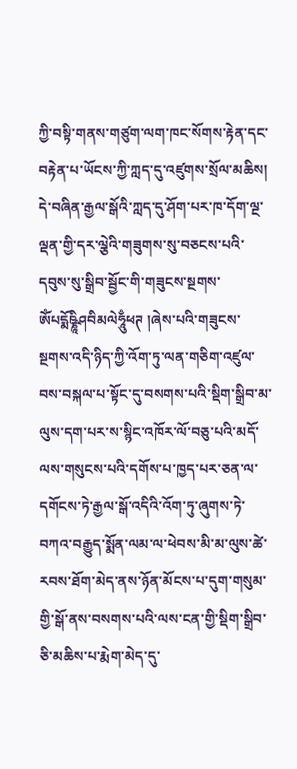ཀྱི་བསྟི་གནས་གཙུག་ལག་ཁང་སོགས་རྟེན་དང་བརྟེན་པ་ཡོངས་ཀྱི་ཀླད་དུ་འཛུགས་སྲོལ་མཆིས། དེ་བཞིན་རྒྱལ་སྒོའི་ཀླད་དུ་ཤོག་པར་ཁ་དོག་ལྔ་ལྡན་གྱི་དར་ལྕེའི་གཟུགས་སུ་བཅངས་པའི་དབུས་སུ་སྒྲིབ་སྦྱོང་གི་གཟུངས་སྔགས་ཨོཾཔདྨོཥྞཱིཤབིམལེཧཱུྃཕཊ །ཞེས་པའི་གཟུངས་སྔགས་འདི་ཉིད་ཀྱི་འོག་ཏུ་ལན་གཅིག་འཛུལ་བས་བསྐལ་པ་སྟོང་དུ་བསགས་པའི་སྡིག་སྒྲིབ་མ་ལུས་དག་པར་ས་སྙིང་འཁོར་ལོ་བཅུ་པའི་མདོ་ལས་གསུངས་པའི་དགོས་པ་ཁྱད་པར་ཅན་ལ་དགོངས་ཏེ་རྒྱལ་སྒོ་འདིའི་འོག་ཏུ་ཞུགས་ཏེ་བཀའ་བརྒྱུད་སྨོན་ལམ་ལ་ཕེབས་མི་མ་ལུས་ཚེ་རབས་ཐོག་མེད་ནས་ཉོན་མོངས་པ་དུག་གསུམ་གྱི་སྒོ་ནས་བསགས་པའི་ལས་ངན་གྱི་སྡིག་སྒྲིབ་ཅི་མཆིས་པ་རྨེག་མེད་དུ་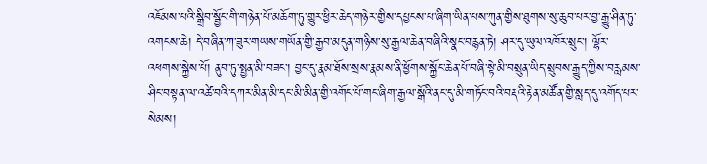འཇོམས་པའི་སྒྲིབ་སྦྱོང་གི་གཉེན་པོ་མཆོག་ཏུ་གྱུར་ཕྱིར་ཆེད་གཉེར་གྱིས་དཔྱངས་པ་ཞིག་ཡིན་པས་ཀུན་གྱིས་ཐུགས་སུ་ཆུབ་པར་བྱ་རྒྱུ་ཤིན་ཏུ་འགངས་ཆེ། དེ་བཞིན་ཀ་ཟུར་གཡས་གཡོན་གྱི་རྒྱབ་མདུན་གཉིས་སུ་རྒྱལ་ཆེན་བཞིའི་སྣང་བརྙན་ཏེ། ཤར་དུ་ཡུལ་འཁོར་སྲུང་། ལྷོར་འཕགས་སྐྱེས་པོ། ནུབ་ཏུ་སྤྱན་མི་བཟང་། བྱང་དུ་རྣམ་ཐོས་སྲས་རྣམས་ནི་ཕྱོགས་སྐྱོང་ཆེན་པོ་བཞི་སྟེ་མི་བསྲུན་ཡིད་སྲུབས་རྒྱུད་ཀྱིས་བརླམས་ཤིང་བསྟན་ལ་འཚེ་བའི་དཀར་མིན་མི་དང་མི་མིན་གྱི་འགོང་པོ་གང་ཞིག་རྒྱལ་སྒོའི་ནང་དུ་མི་གཏོང་བའི་བརྡའི་རྟེན་མཚོན་གྱི་སླད་དུ་འགོད་པར་སེམས།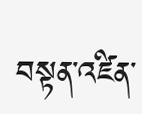བསྟན་འཛིན་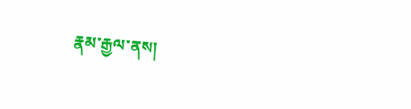རྣམ་རྒྱལ་ནས།